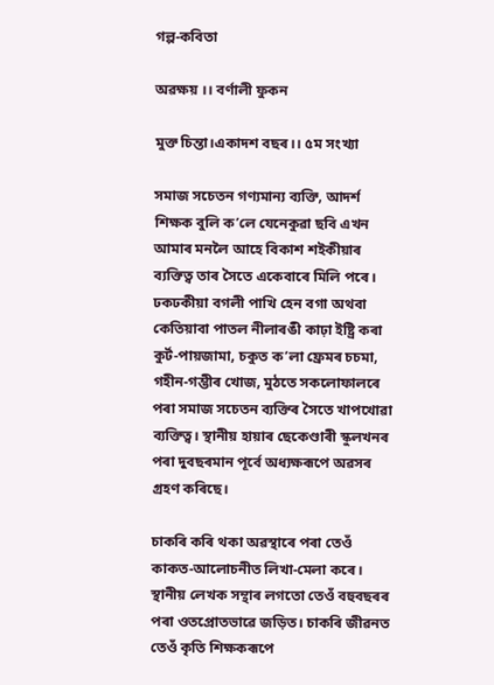গল্প-কবিতা

অৱক্ষয় ।। বৰ্ণালী ফুকন

মুক্ত চিন্তা।একাদশ বছৰ।। ৫ম সংখ্যা

সমাজ সচেতন গণ্যমান্য ব্যক্তি, আদৰ্শ শিক্ষক বুলি ক’লে যেনেকুৱা ছবি এখন আমাৰ মনলৈ আহে বিকাশ শইকীয়াৰ ব্যক্তিত্ব তাৰ সৈতে একেবাৰে মিলি পৰে। ঢকঢকীয়া বগলী পাখি হেন বগা অথবা কেতিয়াবা পাতল নীলাৰঙী কাঢ়া ইষ্ট্ৰি কৰা কুৰ্ট-পায়জামা, চকুত ক’লা ফ্ৰেমৰ চচমা, গহীন-গম্ভীৰ খোজ, মুঠতে সকলোফালৰে পৰা সমাজ সচেতন ব্যক্তিৰ সৈতে খাপখোৱা ব্যক্তিত্ব। স্থানীয় হায়াৰ ছেকেণ্ডাৰী স্কুলখনৰ পৰা দুবছৰমান পূৰ্বে অধ্যক্ষৰূপে অৱসৰ গ্ৰহণ কৰিছে।

চাকৰি কৰি থকা অৱস্থাৰে পৰা তেওঁ কাকত-আলোচনীত লিখা-মেলা কৰে। স্থানীয় লেখক সন্থাৰ লগতো তেওঁ বহুবছৰৰ পৰা ওতপ্ৰোতভাৱে জড়িত। চাকৰি জীৱনত তেওঁ কৃতি শিক্ষকৰূপে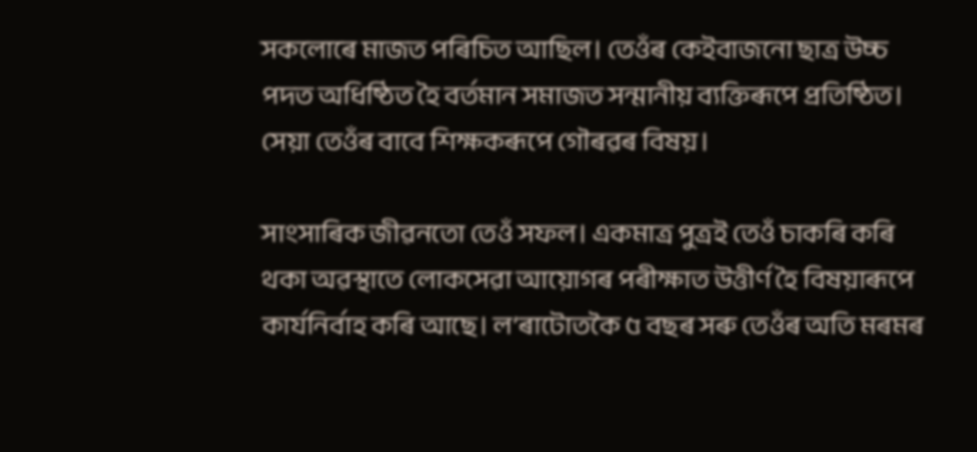সকলোৰে মাজত পৰিচিত আছিল। তেওঁৰ কেইবাজনো ছাত্ৰ উচ্চ পদত অধিষ্ঠিত হৈ বৰ্তমান সমাজত সন্মানীয় ব্যক্তিৰূপে প্ৰতিষ্ঠিত। সেয়া তেওঁৰ বাবে শিক্ষকৰূপে গৌৰৱৰ বিষয়।

সাংসাৰিক জীৱনতো তেওঁ সফল। একমাত্ৰ পুত্ৰ‌ই তেওঁ চাকৰি কৰি থকা অৱস্থাতে লোকসেৱা আয়োগৰ পৰীক্ষাত উত্তীৰ্ণ হৈ বিষয়াৰূপে কাৰ্যনিৰ্বাহ কৰি আছে। ল’ৰাটোতকৈ ৫ বছৰ সৰু তেওঁৰ অতি মৰমৰ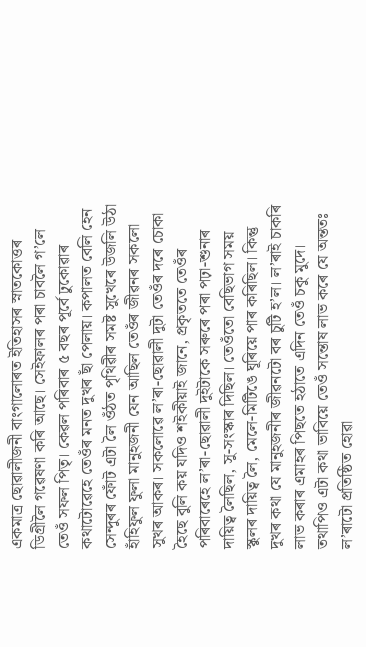একমাত্ৰ ছোৱালীজনী বাংগালোৰত ইতিহাসৰ স্নাতকোত্তৰ ডিগ্ৰীলৈ গৱেষণা কৰি আছে। সেইফালৰ পৰা চাবলৈ গ’লে তেওঁ সফল পিতৃ। কেৱল পৰিবাৰ ৫ বছৰ পূৰ্বে ঢুকোৱাৰ কথাটোৱেহে তেওঁৰ মনত দুখৰ ছাঁ পেলায়। কপালত বেলি হেন সেন্দুৰৰ ফোঁট এটা লৈ ওঁঠত পৃথিৱীৰ সমষ্ট সুখেৰে উজলি উঠা হাঁহিফুল ফুলা মানুহজনী যেন আছিল তেওঁৰ জীৱনৰ সকলো সুখৰ আকৰ। সকলোৱে ল’ৰা-ছোৱালী দুটা তেওঁৰ দৰে চোকা হৈছে বুলি কয় যদিও শ‌ইকীয়াই জানে, প্ৰকৃততে তেওঁৰ পৰিবাৰেহে ল’ৰা-ছোৱালী দুইটাকে সৰুৰে পৰা পঢ়া-শুনাৰ দায়িত্ব লৈছিল, সু-সংস্কাৰ দিছিল। তেওঁতো বেছিভাগ সময় স্কুলৰ দায়িত্ব লৈ, মেলে-মিটিঙে ঘূৰিয়ে পাৰ কৰিছিল। কিন্তু দুখৰ কথা যে মানুহজনীৰ জীৱনটো বৰ চুটি হ’ল। ল’ৰাই চাকৰি লাভ কৰাৰ এমাহৰ পিছতে হঠাতে এদিন তেওঁ চকু মুদে। তথাপিও এটা কথা ভাবিয়ে তেওঁ সন্তোষ লাভ কৰে যে অন্ততঃ ল’ৰাটো প্ৰতিষ্ঠিত হোৱা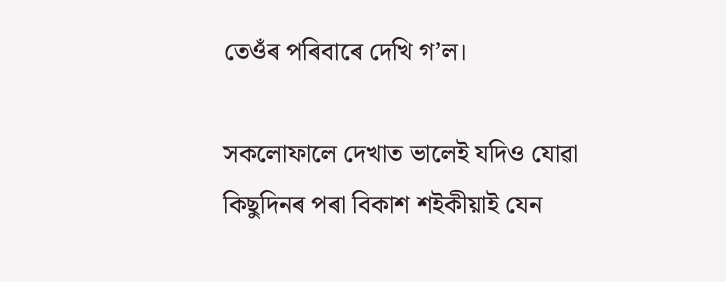তেওঁৰ পৰিবাৰে দেখি গ’ল।

সকলোফালে দেখাত ভালেই যদিও যোৱা কিছুদিনৰ পৰা বিকাশ শ‌ইকীয়াই যেন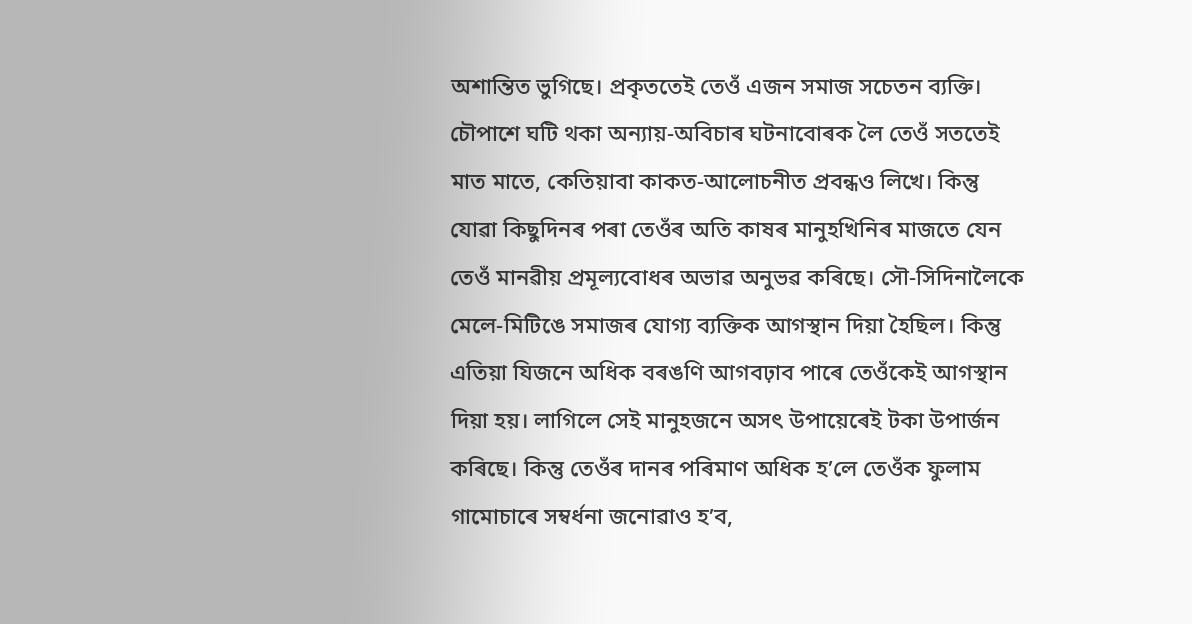অশান্তিত ভুগিছে। প্ৰকৃততেই তেওঁ এজন সমাজ সচেতন ব্যক্তি। চৌপাশে ঘটি থকা অন্যায়-অবিচাৰ ঘটনাবোৰক লৈ তেওঁ সততেই মাত মাতে, কেতিয়াবা কাকত-আলোচনীত প্ৰবন্ধ‌ও লিখে। কিন্তু যোৱা কিছুদিনৰ পৰা তেওঁৰ অতি কাষৰ মানুহখিনিৰ মাজতে যেন তেওঁ মানৱীয় প্ৰমূল্যবোধৰ অভাৱ অনুভৱ কৰিছে। সৌ-সিদিনালৈকে মেলে-মিটিঙে সমাজৰ যোগ্য ব্যক্তিক আগস্থান দিয়া হৈছিল। কিন্তু এতিয়া যিজনে অধিক বৰঙণি আগবঢ়াব‌ পাৰে তেওঁকেই আগস্থান দিয়া হয়। লাগিলে সেই মানুহজনে অসৎ উপায়েৰেই টকা উপাৰ্জন কৰিছে। কিন্তু তেওঁৰ দানৰ পৰিমাণ অধিক হ’লে তেওঁক ফুলাম গামোচাৰে সম্বৰ্ধনা জনোৱাও হ’ব,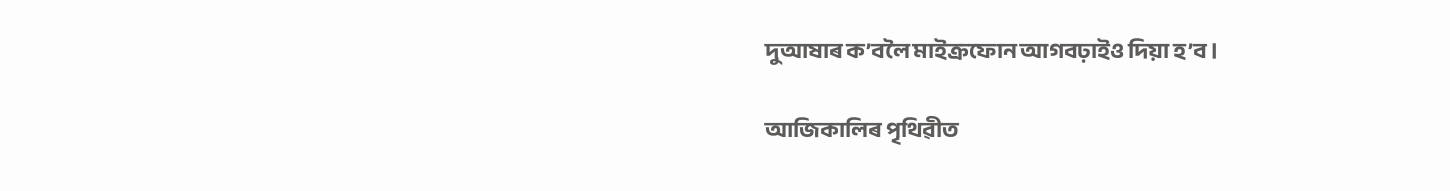দুআষাৰ ক’বলৈ মাইক্ৰফোন আগবঢ়াইও দিয়া হ’ব।

আজিকালিৰ পৃথিৱীত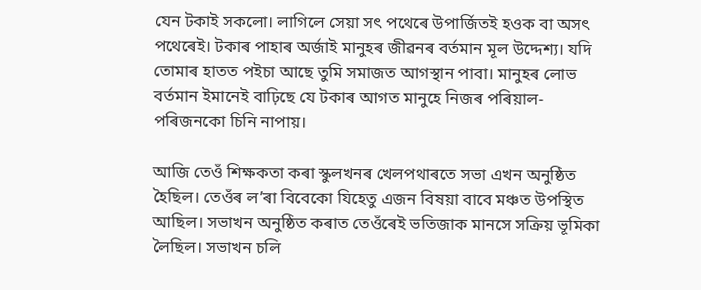যেন টকাই সকলো। লাগিলে সেয়া সৎ পথেৰে উপাৰ্জিত‌ই হ‌ওক বা অসৎ পথেৰেই। টকাৰ পাহাৰ অৰ্জাই মানুহৰ জীৱনৰ বৰ্তমান মূল উদ্দেশ্য। যদি তোমাৰ হাতত প‌ইচা আছে তুমি সমাজত আগস্থান পাবা। মানুহৰ লোভ বৰ্তমান ইমানেই বাঢ়িছে যে টকাৰ আগত মানুহে নিজৰ পৰিয়াল-পৰিজনকো চিনি নাপায়।

আজি তেওঁ শিক্ষকতা কৰা স্কুলখনৰ খেলপথাৰতে সভা এখন অনুষ্ঠিত হৈছিল। তেওঁৰ ল’ৰা বিবেকো যিহেতু এজন বিষয়া বাবে মঞ্চত উপস্থিত আছিল। সভাখন অনুষ্ঠিত কৰাত তেওঁৰেই ভতিজাক মানসে সক্ৰিয় ভূমিকা লৈছিল। সভাখন চলি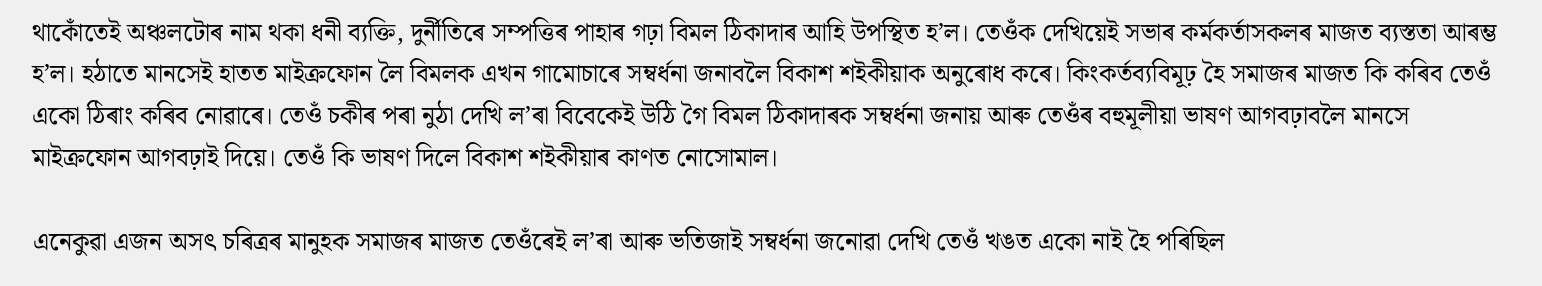থাকোঁতেই অঞ্চলটোৰ নাম থকা ধনী ব্যক্তি, দুৰ্নীতিৰে সম্পত্তিৰ পাহাৰ গঢ়া বিমল ঠিকাদাৰ আহি উপস্থিত হ’ল। তেওঁক দেখিয়েই সভাৰ কৰ্মকৰ্তাসকলৰ মাজত ব্যস্ততা আৰম্ভ হ’ল। হঠাতে মানসেই হাতত মাইক্ৰফোন লৈ বিমলক এখন গামোচাৰে সম্বৰ্ধনা জনাবলৈ বিকাশ শইকীয়াক অনুৰোধ কৰে। কিংকৰ্তব্যবিমূঢ় হৈ সমাজৰ মাজত কি কৰিব তেওঁ একো ঠিৰাং কৰিব নোৱাৰে। তেওঁ চকীৰ পৰা নুঠা দেখি ল’ৰা বিবেকেই উঠি গৈ বিমল ঠিকাদাৰক সম্বৰ্ধনা জনায় আৰু তেওঁৰ বহুমূলীয়া ভাষণ আগবঢ়াবলৈ মানসে মাইক্ৰফোন আগবঢ়াই দিয়ে। তেওঁ কি ভাষণ দিলে বিকাশ শ‌ইকীয়াৰ কাণত নোসোমাল।

এনেকুৱা এজন অসৎ চৰিত্ৰৰ মানুহক সমাজৰ মাজত তেওঁৰেই ল’ৰা আৰু ভতিজাই সম্বৰ্ধনা জনোৱা দেখি তেওঁ খঙত একো নাই হৈ পৰিছিল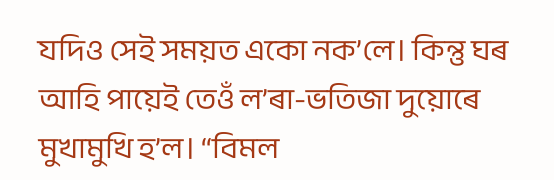যদিও সেই সময়ত একো নক’লে। কিন্তু ঘৰ আহি পায়েই তেওঁ ল’ৰা-ভতিজা দুয়োৰে মুখামুখি হ’ল। “বিমল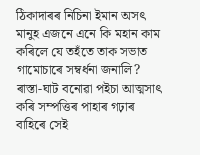ঠিকাদাৰৰ নিচিনা ইমান অসৎ মানুহ এজনে এনে কি মহান কাম কৰিলে যে তহঁতে তাক সভাত গামোচাৰে সম্বৰ্ধনা জনালি? ৰাস্তা-ঘাট বনোৱা প‌ইচা আত্মসাৎ কৰি সম্পত্তিৰ পাহাৰ গঢ়াৰ বাহিৰে সেই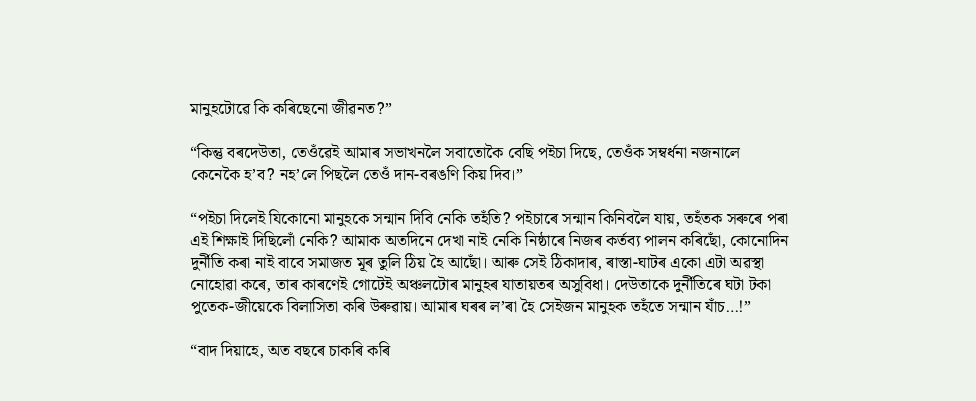মানুহটোৱে কি কৰিছেনো জীৱনত?”

“কিন্তু বৰদেউতা, তেওঁৱেই আমাৰ সভাখনলৈ সবাতোকৈ বেছি প‌ইচা দিছে, তেওঁক সম্বৰ্ধনা নজনালে কেনেকৈ হ’ব? নহ’লে পিছলৈ তেওঁ দান-বৰঙণি কিয় দিব।”

“পইচা দিলেই যিকোনো মানুহকে সন্মান দিবি নেকি তহঁতি? প‌ইচাৰে সন্মান কিনিবলৈ যায়, তহঁতক সৰুৰে পৰা এই শিক্ষাই দিছিলোঁ নেকি? আমাক অতদিনে দেখা নাই নেকি নিষ্ঠাৰে নিজৰ কৰ্তব্য পালন কৰিছোঁ, কোনোদিন দুৰ্নীতি কৰা নাই বাবে সমাজত মূৰ তুলি ঠিয় হৈ আছোঁ। আৰু সেই ঠিকাদাৰ, ৰাস্তা-ঘাটৰ একো এটা অৱস্থা নোহোৱা কৰে, তাৰ কাৰণেই গোটেই অঞ্চলটোৰ মানুহৰ যাতায়তৰ অসুবিধা। দেউতাকে দুৰ্নীতিৰে ঘটা টকা পুতেক-জীয়েকে বিলাসিতা কৰি উৰুৱায়। আমাৰ ঘৰৰ ল’ৰা হৈ সেইজন মানুহক তহঁতে সন্মান যাঁচ…!”

“বাদ দিয়াহে, অত বছৰে চাকৰি কৰি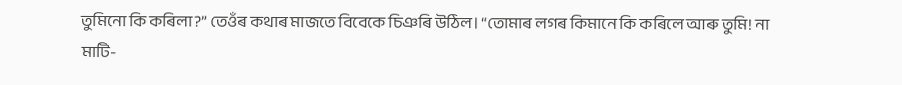তুমিনো কি কৰিলা?” তেওঁৰ কথাৰ মাজতে বিবেকে চিঞৰি উঠিল। “তোমাৰ লগৰ কিমানে কি কৰিলে আৰু তুমি! না মাটি-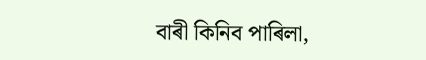বাৰী কিনিব পাৰিলা,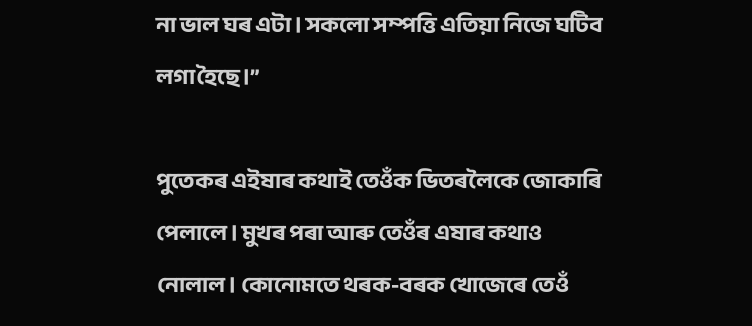না ভাল ঘৰ এটা। সকলো সম্পত্তি এতিয়া নিজে ঘটিব লগা হৈছে।”

পুতেকৰ এইষাৰ কথাই তেওঁক ভিতৰলৈকে জোকাৰি পেলালে। মুখৰ পৰা আৰু তেওঁৰ এষাৰ কথাও নোলাল। কোনোমতে থৰক-বৰক খোজেৰে তেওঁ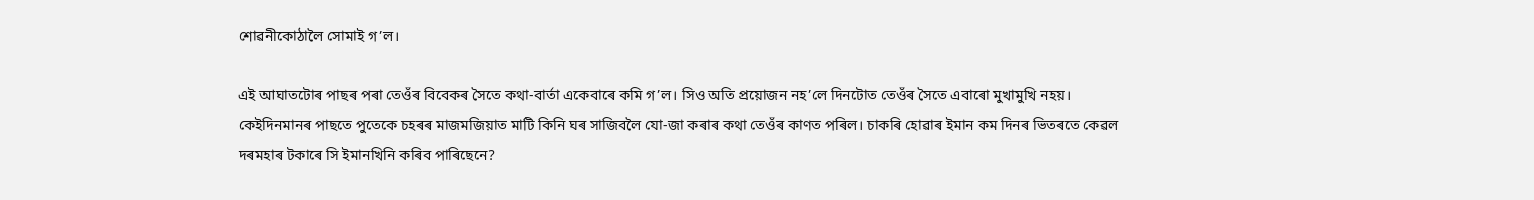শোৱনীকোঠালৈ সোমাই গ’ল।

এই আঘাতটোৰ পাছৰ পৰা তেওঁৰ বিবেকৰ সৈতে কথা-বাৰ্তা একেবাৰে কমি গ’ল। সিও অতি প্ৰয়োজন নহ’লে দিনটোত তেওঁৰ সৈতে এবাৰো মুখামুখি নহয়। কেইদিনমানৰ পাছতে পুতেকে চহৰৰ মাজমজিয়াত মাটি কিনি ঘৰ সাজিবলৈ যো-জা কৰাৰ কথা তেওঁৰ কাণত পৰিল। চাকৰি হোৱাৰ ইমান কম দিনৰ ভিতৰতে কেৱল দৰমহাৰ টকাৰে সি ইমানখিনি কৰিব পাৰিছেনে?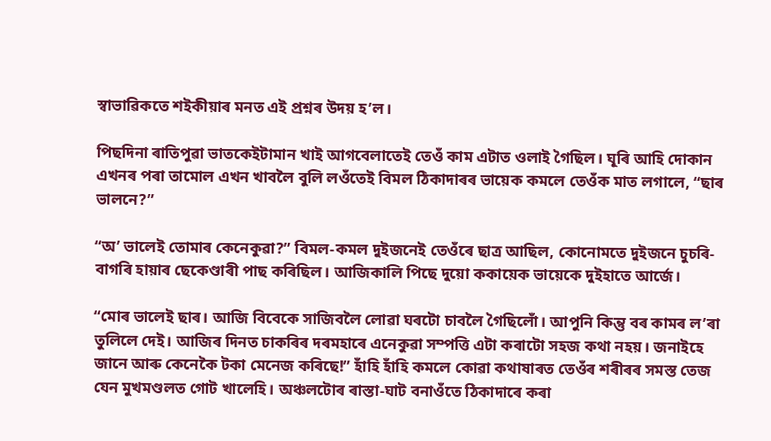স্বাভাৱিকতে শইকীয়াৰ মনত এই প্ৰশ্নৰ উদয় হ’ল।

পিছদিনা ৰাতিপুৱা ভাতকেইটামান খাই আগবেলাতেই তেওঁ কাম এটাত ওলাই গৈছিল। ঘূৰি আহি দোকান এখনৰ পৰা তামোল এখন খাবলৈ বুলি ল‌ওঁতেই বিমল ঠিকাদাৰৰ ভায়েক কমলে তেওঁক মাত লগালে, “ছাৰ ভালনে?”

“অ’ ভালেই তোমাৰ কেনেকুৱা?” বিমল-কমল দুইজনেই তেওঁৰে ছাত্ৰ আছিল, কোনোমতে দুইজনে চুচৰি-বাগৰি হায়াৰ ছেকেণ্ডাৰী পাছ কৰিছিল। আজিকালি পিছে দুয়ো ককায়েক ভায়েকে দুইহাতে আৰ্জে।

“মোৰ ভালেই ছাৰ। আজি বিবেকে সাজিবলৈ লোৱা ঘৰটো চাবলৈ গৈছিলোঁ। আপুনি কিন্তু বৰ কামৰ ল’ৰা তুলিলে দেই। আজিৰ দিনত চাকৰিৰ দৰমহাৰে এনেকুৱা সম্পত্তি এটা কৰাটো সহজ কথা নহয়। জনাইহে জানে আৰু কেনেকৈ টকা মেনেজ কৰিছে!” হাঁহি হাঁহি কমলে কোৱা কথাষাৰত তেওঁৰ শৰীৰৰ সমস্ত তেজ যেন মুখমণ্ডলত গোট খালেহি। অঞ্চলটোৰ ৰাস্তা-ঘাট বনাওঁতে ঠিকাদাৰে কৰা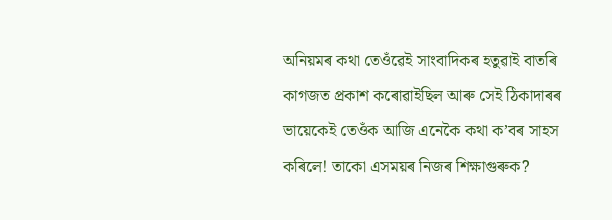অনিয়মৰ কথা তেওঁৱেই সাংবাদিকৰ হতুৱাই বাতৰি কাগজত প্ৰকাশ কৰোৱাইছিল আৰু সেই ঠিকাদাৰৰ ভায়েকেই তেওঁক আজি এনেকৈ কথা ক’বৰ সাহস কৰিলে! তাকো এসময়ৰ নিজৰ শিক্ষাগুৰুক?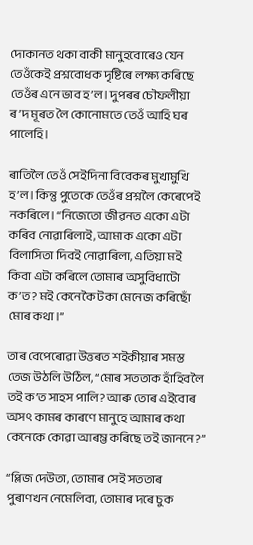দোকানত থকা বাকী মানুহবোৰেও যেন তেওঁকেই প্ৰশ্নবোধক দৃষ্টিৰে লক্ষ্য কৰিছে তেওঁৰ এনে ভাব হ’ল। দুপৰৰ চৌফলীয়া ৰ’দ মূৰত লৈ কোনোমতে তেওঁ আহি ঘৰ পালেহি।

ৰাতিলৈ তেওঁ সেইদিনা বিবেকৰ মুখামুখি হ’ল। কিন্তু পুতেকে তেওঁৰ প্ৰশ্নলৈ কেৰেপেই নকৰিলে। “নিজেতো জীৱনত একো এটা কৰিব নোৱাৰিলাই, আমাক একো এটা বিলাসিতা দিবই নোৱাৰিলা, এতিয়া ম‌ই কিবা এটা কৰিলে তোমাৰ অসুবিধাটো ক’ত? ম‌ই কেনেকৈ টকা মেনেজ কৰিছোঁ মোৰ কথা।”

তাৰ বেপেৰোৱা উত্তৰত শইকীয়াৰ সমস্ত তেজ উঠলি উঠিল, “মোৰ সততাক হাঁহিবলৈ ত‌ই ক’ত সাহস পালি? আৰু তোৰ এইবোৰ অসৎ কামৰ কাৰণে মানুহে আমাৰ কথা কেনেকে কোৱা আৰম্ভ কৰিছে তই জাননে?”

“প্লিজ দেউতা, তোমাৰ সেই সততাৰ পুৰাণখন নেমেলিবা, তোমাৰ দৰে চুক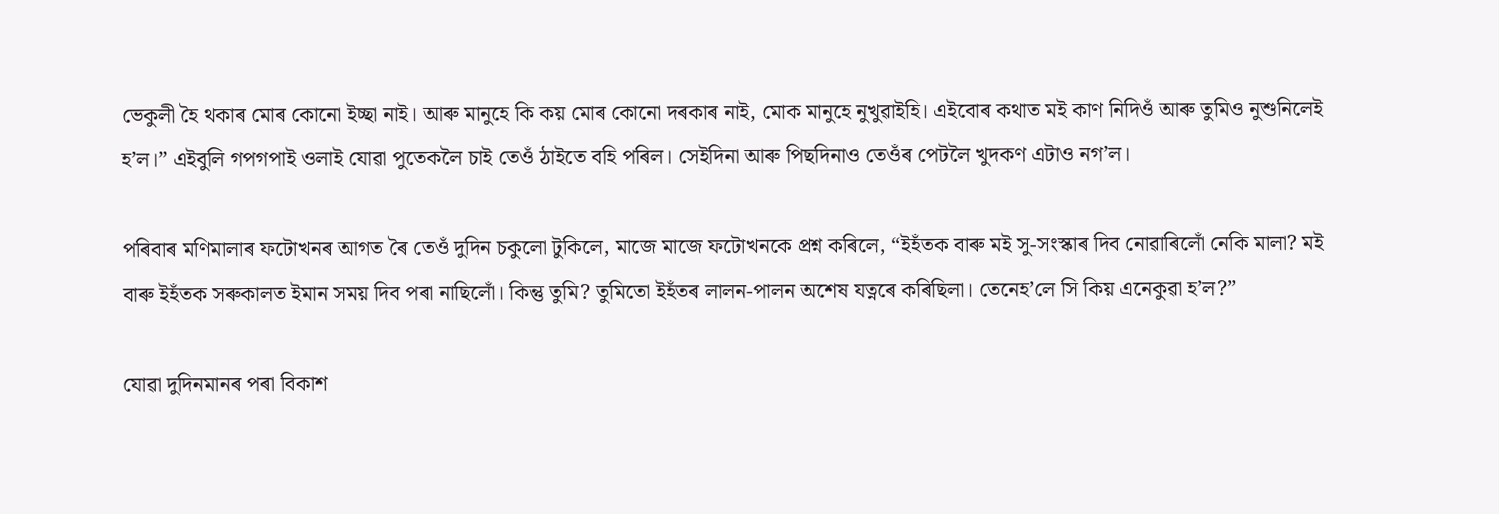ভেকুলী হৈ থকাৰ মোৰ কোনো ইচ্ছা নাই। আৰু মানুহে কি কয় মোৰ কোনো দৰকাৰ নাই, মোক মানুহে নুখুৱাইহি। এইবোৰ কথাত মই কাণ নিদিওঁ আৰু তুমিও নুশুনিলেই হ’ল।” এইবুলি গপগপাই ওলাই যোৱা পুতেকলৈ চাই তেওঁ ঠাইতে বহি পৰিল। সেইদিনা আৰু পিছদিনাও তেওঁৰ পেটলৈ খুদকণ এটাও নগ’ল।

পৰিবাৰ মণিমালাৰ ফটোখনৰ আগত ৰৈ তেওঁ দুদিন চকুলো টুকিলে, মাজে মাজে ফটোখনকে প্ৰশ্ন কৰিলে, “ইহঁতক বাৰু ম‌ই সু-সংস্কাৰ দিব নোৱাৰিলোঁ নেকি মালা? ম‌ই বাৰু ইহঁতক সৰুকালত ইমান সময় দিব পৰা নাছিলোঁ। কিন্তু তুমি? তুমিতো ইহঁতৰ লালন-পালন অশেষ যত্নৰে কৰিছিলা। তেনেহ’লে সি কিয় এনেকুৱা হ’ল?”

যোৱা দুদিনমানৰ পৰা বিকাশ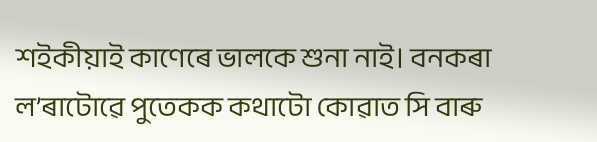শ‌ইকীয়াই কাণেৰে ভালকে শুনা নাই। বনকৰা ল’ৰাটোৱে পুতেকক কথাটো কোৱাত সি বাৰু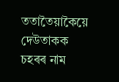ততাতৈয়াকৈয়ে দেউতাকক চহৰৰ নাম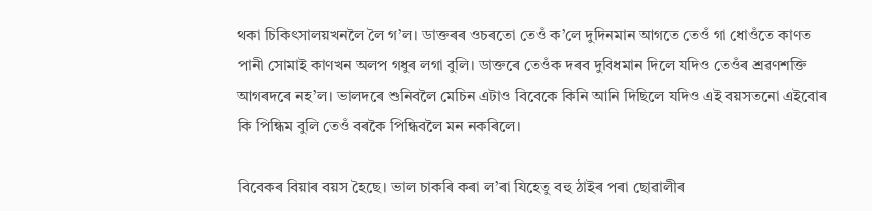থকা চিকিৎসালয়খনলৈ লৈ গ’ল। ডাক্তৰৰ ওচৰতো তেওঁ ক’লে দুদিনমান আগতে তেওঁ গা ধোওঁতে কাণত পানী সোমাই কাণখন অলপ গধুৰ লগা বুলি। ডাক্তৰে তেওঁক দৰব দুবিধমান দিলে যদিও তেওঁৰ শ্ৰৱণশক্তি‌ আগৰদৰে নহ’ল। ভালদৰে শুনিবলৈ মেচিন এটাও বিবেকে কিনি আনি দিছিলে যদিও এই বয়সতনো এইবোৰ কি পিন্ধিম বুলি তেওঁ বৰকৈ পিন্ধিবলৈ মন নকৰিলে।

বিবেকৰ বিয়াৰ বয়স হৈছে। ভাল চাকৰি কৰা ল’ৰা যিহেতু বহু ঠাইৰ পৰা ছোৱালীৰ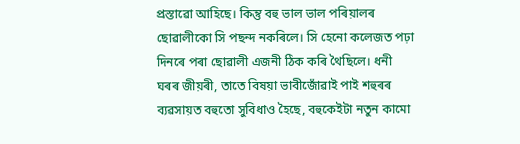প্ৰস্তাৱো আহিছে। কিন্তু বহু ভাল‌ ভাল পৰিয়ালৰ ছোৱালীকো সি পছন্দ নকৰিলে। সি হেনো কলেজত পঢ়া দিনৰে পৰা ছোৱালী এজনী ঠিক কৰি থৈছিলে। ধনী ঘৰৰ জীয়ৰী, তাতে বিষয়া ভাবীজোঁৱাই পাই শহুৰৰ ব্যৱসায়ত বহুতো সুবিধাও হৈছে, বহুকেইটা নতুন কামো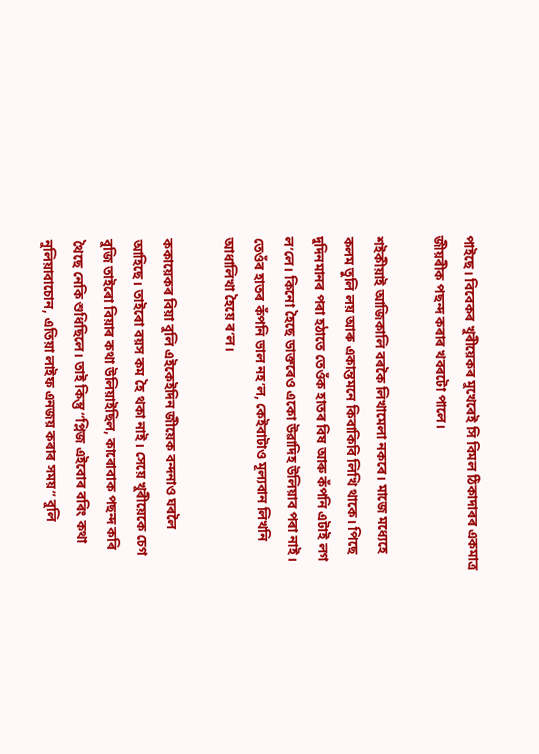পাইছে। বিবেকৰ খুৰীয়েকৰ মুখেৰেই সি বিমল ঠিকাদাৰৰ একমাত্ৰ জীয়ৰীক পছন্দ কৰাৰ খবৰটো পালে।

শ‌ইকীয়াই আজিকালি বৰকৈ লিখামেলা নকৰে। মাজে মধ্যেহে কলম তুলি লয় আৰু একান্তমনে কিবাকিবি লিখি থাকে। পিছে দুদিনমানৰ পৰা হঠাতে তেওঁক হাতৰ বিষ আৰু কঁপনি এটাই লগ ল’লে। কিনো হৈছে ডাক্তৰেও একো উৱাদিহ উলিয়াব পৰা নাই। তেওঁৰ হাতৰ কঁপনি ভাল নহ’ল, কেইবাটাও মূল্যবান লিখনি আধালিখা হৈয়ে ৰ’ল।

ককায়েকৰ বিয়া বুলি এইকেইদিন জীয়েক বন্দনাও ঘৰলৈ আহিছে। তাইৰো বয়স কম হৈ থকা নাই। সেয়ে খুৰীয়েকে চেগ বুজি তাইৰো বিয়াৰ কথা উলিয়াইছিল, কাৰোবাক পছন্দ কৰি থৈছে নেকি শুধিছিলে। তাই কিন্তু “প্লিজ এইবোৰ বৰিং কথা নুলিয়াবাচোন, এতিয়া লাইফ এনজয় কৰাৰ সময়” বুলি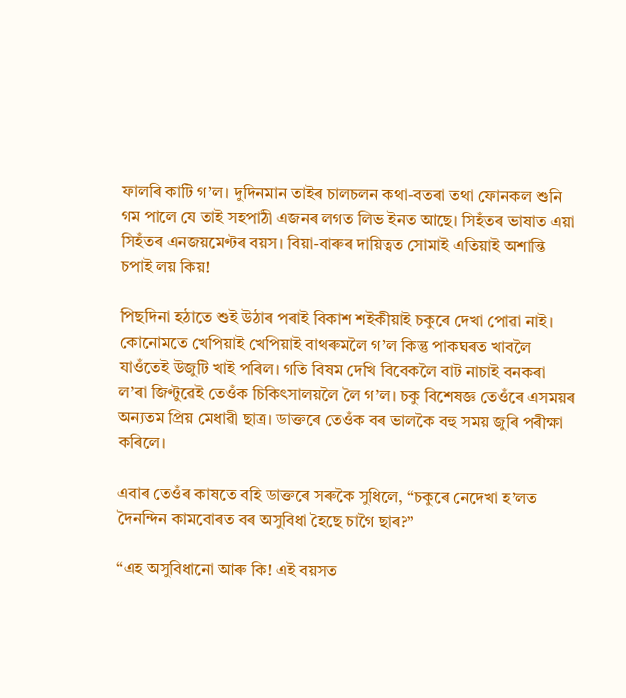ফালৰি কাটি গ’ল। দুদিনমান তাইৰ চালচলন কথা-বতৰা তথা ফোনকল শুনি গম পালে যে তাই সহপাঠী এজনৰ লগত লিভ ইনত আছে। সিহঁতৰ ভাষাত এয়া সিহঁতৰ এনজয়মেণ্টৰ বয়স। বিয়া-বাৰুৰ দায়িত্বত সোমাই এতিয়াই অশান্তি চপাই লয় কিয়!

পিছদিনা হঠাতে শুই উঠাৰ পৰাই বিকাশ শ‌ইকীয়াই চকুৰে দেখা পোৱা নাই। কোনোমতে খেপিয়াই খেপিয়াই বাথৰুমলৈ গ’ল কিন্তু পাকঘৰত খাবলৈ যাওঁতেই উজুটি খাই পৰিল। গতি বিষম দেখি বিবেকলৈ বাট নাচাই বনকৰা ল’ৰা জিণ্টুৱেই তেওঁক চিকিৎসালয়লৈ লৈ গ’ল। চকু বিশেষজ্ঞ তেওঁৰে এসময়ৰ অন্যতম প্ৰিয় মেধাৱী ছাত্ৰ। ডাক্তৰে তেওঁক বৰ ভালকৈ বহু সময় জুৰি পৰীক্ষা কৰিলে।

এবাৰ তেওঁৰ কাষতে বহি ডাক্তৰে সৰুকৈ সুধিলে, “চকুৰে নেদেখা হ’লত দৈনন্দিন কামবোৰত বৰ অসুবিধা হৈছে চাগৈ ছাৰ?”

“এহ অসুবিধানো আৰু কি! এই বয়সত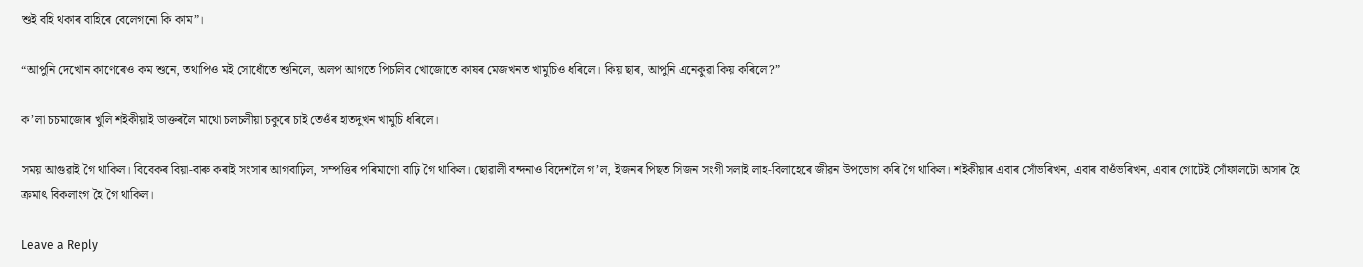শুই বহি থকাৰ বাহিৰে বেলেগনো কি কাম”।

“আপুনি দেখোন কাণেৰেও কম শুনে, তথাপিও ম‌ই সোধোঁতে শুনিলে, অলপ আগতে পিচলিব খোজোতে কাষৰ মেজখনত খামুচিও ধৰিলে। কিয় ছাৰ, আপুনি এনেকুৱা কিয় কৰিলে?”

ক’লা চচমাজোৰ খুলি শ‌ইকীয়াই ডাক্তৰলৈ মাথো চলচলীয়া চকুৰে চাই তেওঁৰ হাতদুখন খামুচি ধৰিলে।

সময় আগুৱাই গৈ থাকিল। বিবেকৰ বিয়া-বাৰু কৰাই সংসাৰ আগবাঢ়িল, সম্পত্তিৰ পৰিমাণো বাঢ়ি গৈ থাকিল। ছোৱালী বন্দনাও বিদেশলৈ গ’ল, ইজনৰ পিছত সিজন সংগী সলাই লাহ-বিলাহেৰে জীৱন উপভোগ কৰি গৈ থাকিল। শ‌ইকীয়াৰ এবাৰ সোঁভৰিখন, এবাৰ বাওঁভৰিখন, এবাৰ গোটেই সোঁফালটো অসাৰ হৈ ক্ৰমাৎ বিকলাংগ হৈ গৈ থাকিল।

Leave a Reply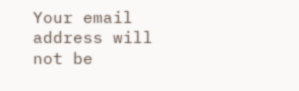Your email address will not be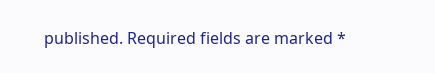published. Required fields are marked *